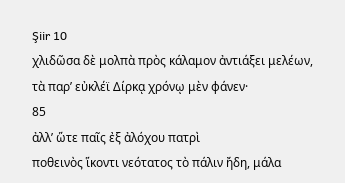Şiir 10
χλιδῶσα δὲ μολπὰ πρὸς κάλαμον ἀντιάξει μελέων,
τὰ παρʼ εὐκλέϊ Δίρκᾳ χρόνῳ μὲν φάνεν·
85
ἀλλʼ ὥτε παῖς ἐξ ἀλόχου πατρὶ
ποθεινὸς ἵκοντι νεότατος τὸ πάλιν ἤδη, μάλα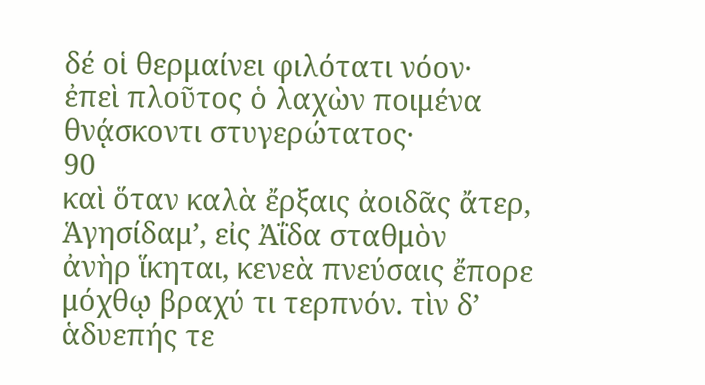δέ οἱ θερμαίνει φιλότατι νόον·
ἐπεὶ πλοῦτος ὁ λαχὼν ποιμένα
θνᾴσκοντι στυγερώτατος·
90
καὶ ὅταν καλὰ ἔρξαις ἀοιδᾶς ἄτερ,
Ἁγησίδαμʼ, εἰς Ἀΐδα σταθμὸν
ἀνὴρ ἵκηται, κενεὰ πνεύσαις ἔπορε μόχθῳ βραχύ τι τερπνόν. τὶν δʼ ἁδυεπής τε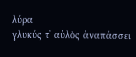λύρα
γλυκύς τʼ αὐλὸς ἀναπάσσει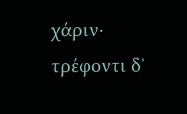χάριν·
τρέφοντι δʼ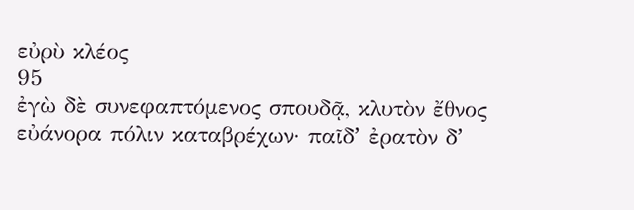εὐρὺ κλέος
95
ἐγὼ δὲ συνεφαπτόμενος σπουδᾷ, κλυτὸν ἔθνος
εὐάνορα πόλιν καταβρέχων· παῖδʼ ἐρατὸν δʼ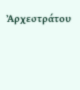Ἀρχεστράτου